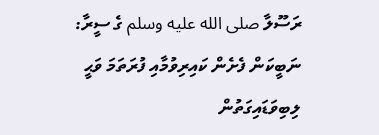ރަސޫލާ صلى الله عليه وسلم ގެ ސީރާ: ނަބީކަން ފެށެން ކައިރިވުމާއި ފުރަތަމަ ވަޙީ ލިބިވަޑައިގަތުން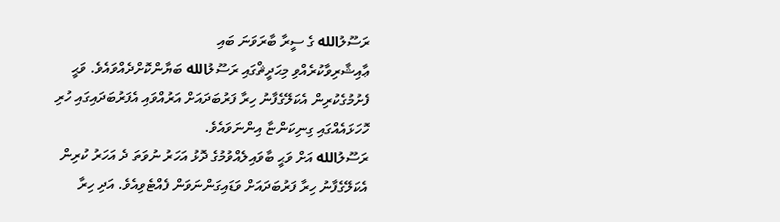ރަސޫލުالله ގެ ސީރާ ބާރަވަނަ ބައި
ޢާއިޝާރިވާކުރެއްވި މިޙަދީޘްގައި ރަސޫލުالله ބަޔާންކޮށްދެއްވައެވެ. ވަޙީ ފެށުމުގެކުރިން އެކަލޭގެފާނު ހިރާ ފަރުބަދައަށް އަރުއްވައި އެފަރުބަދައިގައި ހުރި ހޮހަޅައެއްގައި ގިނިކަންޏާ އިންނަވައެވެ.
ރަސޫލުالله އަށް ވަޙީ ބާވައިލެއްވުމުގެ ދޮޅު އަހަރު ނުވަތަ ދެ އަހަރު ކުރިން އެކަލޭގެފާނު ހިރާ ފަރުބަދައަށް ވަޑައިގަންނަވަން ފެއްޓެވިއެވެ. އަދި ހިރާ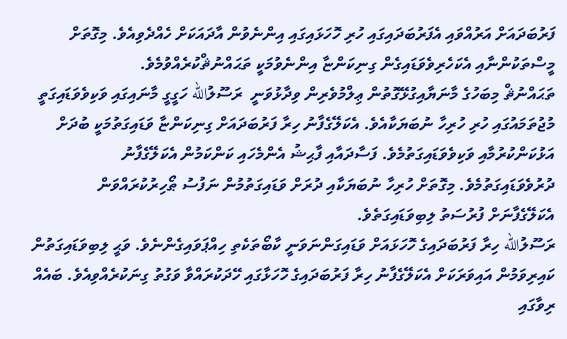ފަރުބަދައަށް އަރުއްވައި އެފަރުބަދައިގައި ހުރި ހޮހަޅައިގައި އިންނެވުން އާދައަކަށް ހެއްދެވިއެވެ. މިގޮތަށް މީސްތަކުންނާއި އެކަހެރިވެވަޑައިގެން ގިނިކަންޏާ އިންނެވުމަކީ ތަޙައްނުޘްކުރެއްވުމެވެ.
ތަޙައްނުޘް މިބަހުގެ މާނަޔާއިގުޅޭގޮތުން ޢިލްމުވެރިން ވިދާޅުވަނީ  ރަސޫލުالله ހަގީގީ މާނައިގައި ވަކިވެވަޑައިގަތީ މުޖުތަމައުގައި ހުރި ހުރިހާ ނުބަޔަކާއެވެ. އެކަލޭގެފާނު ހިރާ ފަރުބަދައަށް ގިނިކަންޏާ ވަޑައިގަތުމަކީ ބުދަށް އަޅުކަންކުރުމާއި ވަކިވެވަޑައިގަތުމެވެ. ފަސާދައާއި ފާޙިޝު އެންމެހައި ކަންކަމުން އެކަލޭގެފާނު ދުރުވެވަޑައިގަތުމެވެ. މިގޮތަށް ހުރިހާ ނުބަޔަކާއި ދުރަށް ވަޑައިގަތުމުން ނަފުސު ޠޯހިރުކުރައްވަން އެކަލޭގެފާނަށް ފުރުސަތު ލިބިވަޑައިގަތެވެ.
ރަސޫލުالله ހިރާ ފަރުބަދައިގެ ހޮހަޅައަށް ވަޑައިގަންނަވަނީ ކާބޯތަކެތި ހިއްޕަވައިގެންނެވެ. ވަޙީ ލިބިވަޑައިގަތުން ކައިރިވަމުން އައިވަރަކަށް އެކަލޭގެފާނު ހިރާ ފަރުބަދައިގެ ހޮހަޅާގައި ހޭދަކުރައްވާ ވަގުތު ގިނަކުރެއްވިއެވެ. ބައެއް ރިވާގައި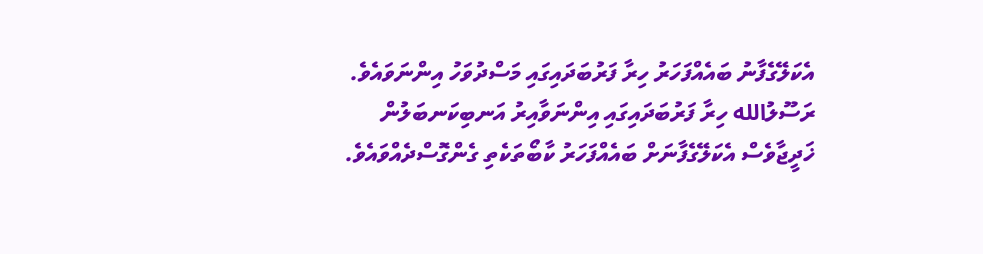އެކަލޭގެފާނު ބައެއްފަހަރު ހިރާ ފަރުބަދައިގައި މަސްދުވަހު އިންނަވައެވެ. ރަސޫލުالله ހިރާ ފަރުބަދައިގައި އިންނަވާއިރު އަނބިކަނބަލުން ޚަދީޖާވެސް އެކަލޭގެފާނަށް ބައެއްފަހަރު ކާބޯތަކެތި ގެންގޮސްދެއްވައެވެ.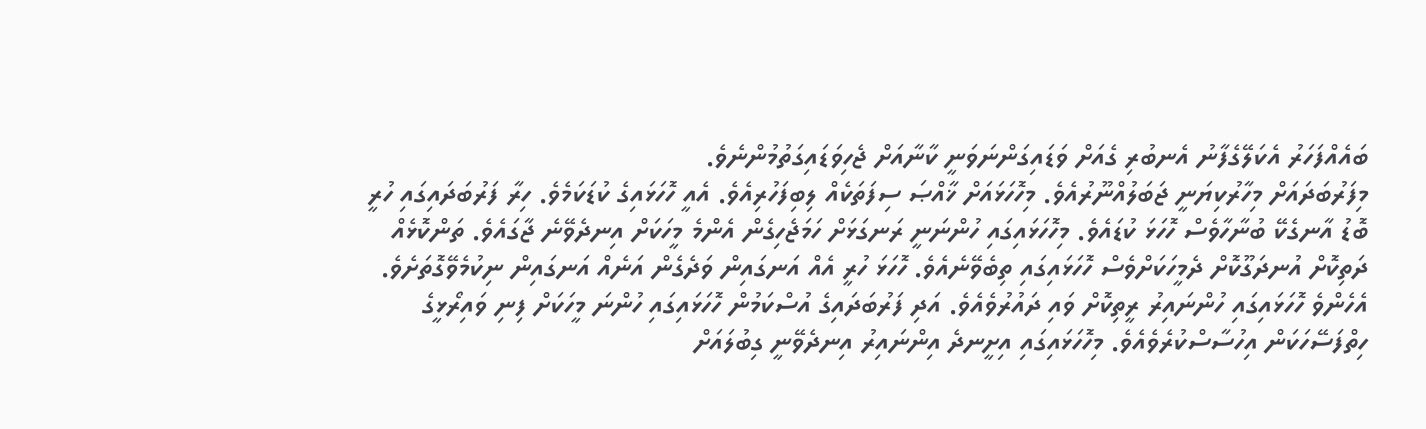ބައެއްފަހަރު އެކަލޭގެފާނު އެނބުރި ގެއަށް ވަޑައިގަންނަވަނީ ކާނާއަށް ޖެހިވަޑައިގަތުމުންނެވެ.
މިފަރުބަދައަށް މިހާރުކިޔަނީ ޖަބަލުއްނޫރުއެވެ. މިހޮހަޅައަށް ޚާއްޞަ ސިފަތަކެއް ލިބިފަހުރިއެވެ. އެއީ ހޮހަޅައިގެ ކުޑަކަމެވެ. ހިރާ ފަރުބަދައިގައި ހުރީ ބޮޑު އާނގެކޭ ބުނާހާވެސް ހޮހަޅަ ކުޑައެވެ. މިހޮހަޅައިގައި ހުންނަނީ ރަނގަޅަށް ހަމަޖެހިގެން އެންމެ މީހަކަށް އިނދެވޭނެ ޖާގައެވެ. ތަންކޮޅެއް ދަތިކޮށް އުނދަގޫކޮށް ދެމީހަކަށްވެސް ހޮހަޅައިގައި ތިބެވޭނެއެވެ. ހޮހަޅަ ހުރީ އެއް އަނގައިން ވަދެގެން އަނެއް އަނގައިން ނިކުމެވޭގޮތަށެވެ. އެހެންވެ ހޮހަޅައިގައި ހުންނައިރު ރީތިކޮށް ވައި ދައުރުވެއެވެ. އަދި ފަރުބަދައިގެ އުސްކަމުން ހޮހަޅައިގައި ހުންނަ މީހަކަށް ފިނި ވައިރޯޅީގެ ހިތްފަސޭހަކަން އިހުސާސްކުރެވެއެވެ. މިހޮހަޅައިގައި އިށީނދެ އިންނައިރު އިނދެވޭނީ ގިބުލައަށް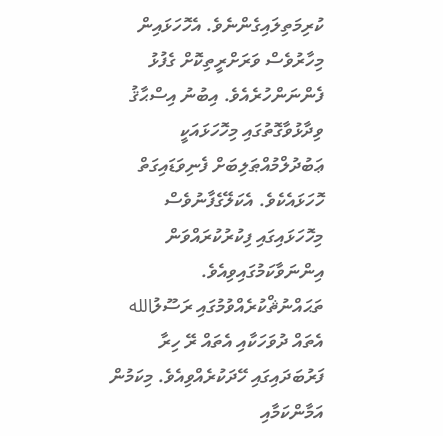ކުރިމަތިލައިގެންނެވެ. އެހޮހަޅައިން މިހާރުވެސް ވަރަށްރީތިކޮށް ގެފުޅު ފެންނަންހުރެއެވެ. އިބުނު އިސްޙާޤު ވިދާޅުވާގޮތުގައި މިހޮހަޅައަކީ ޢަބުދުލްމުއްޠަލިބަށް ފެނިވަޑައިގަތް ހޮހަޅައެކެވެ. އެކަލޭގެފާނުވެސް މިހޮހަޅައިގައި ފިކުރުކުރައްވަން އިންނަވާކަމުގައިވިއެވެ.
ތަޙައްނުޘްކުރެއްވުމުގައި ރަސޫލުالله އެތައް ދުވަހަކާއި އެތައް ރޭ ހިރާ ފަރުބަދައިގައި ހޭދަކުރެއްވިއެވެ. މިކަމުން އަމާންކަމާއި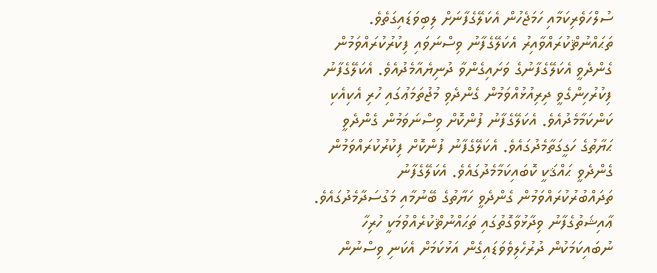ސުލްހަވެރިކަމާއި ހަމަޖެހުން އެކަލޭގެފާނަށް ލިބިވަޑައިގަތެވެ. ތަޙައްނުޘްކުރައްވާއިރު އެކަލޭގެފާނު ވިސްނަވައި ފިކުރުކުރައްވަމުން ގެންދެވީ އެކަލޭގެފާނުގެ ވަށައިގެންވާ ދުނިޔެއާމެދުއެވެ. އެކަލޭގެފާނު ފިކުރުހިންގެވީ ދިރިއުޅުއްވަމުން ގެންދެވި މުޖުތަމަޢުގައި ހުރި އެކިއެކި ކަންކަމާމެދުއެވެ. އެކަލޭގެފާނު ފުންކޮށް ވިސްނަވަމުން ގެންދެވީ ޙަޔާތުގެ ހަގީގަތާމެދުގައެވެ. އެކަލޭގެފާނު ފުންކޮށް ފިކުރުކުރައްވަމުން ގެންދެވީ ޙައްޤަކީ ކޮބައިކަމާމެދުގައެވެ. އެކަލޭގެފާނު ތަދައްބުރުކުރައްވަމުން ގެންދެވީ ހަޔާތުގެ ބޭނުމާއި މަގުސަދާމެދުގައެވެ.
ޢާއިޝަތުގެފާނު ވިދާޅުވާގޮތުގައި ތަޙައްނުޘްކުރެއްވުމަކީ ހުރިހާ ނުބައިކަމަކުން ދުރުހެލިވެވަޑައިގެން އަޅުކަމަށް އެކަނި ވިސްނުން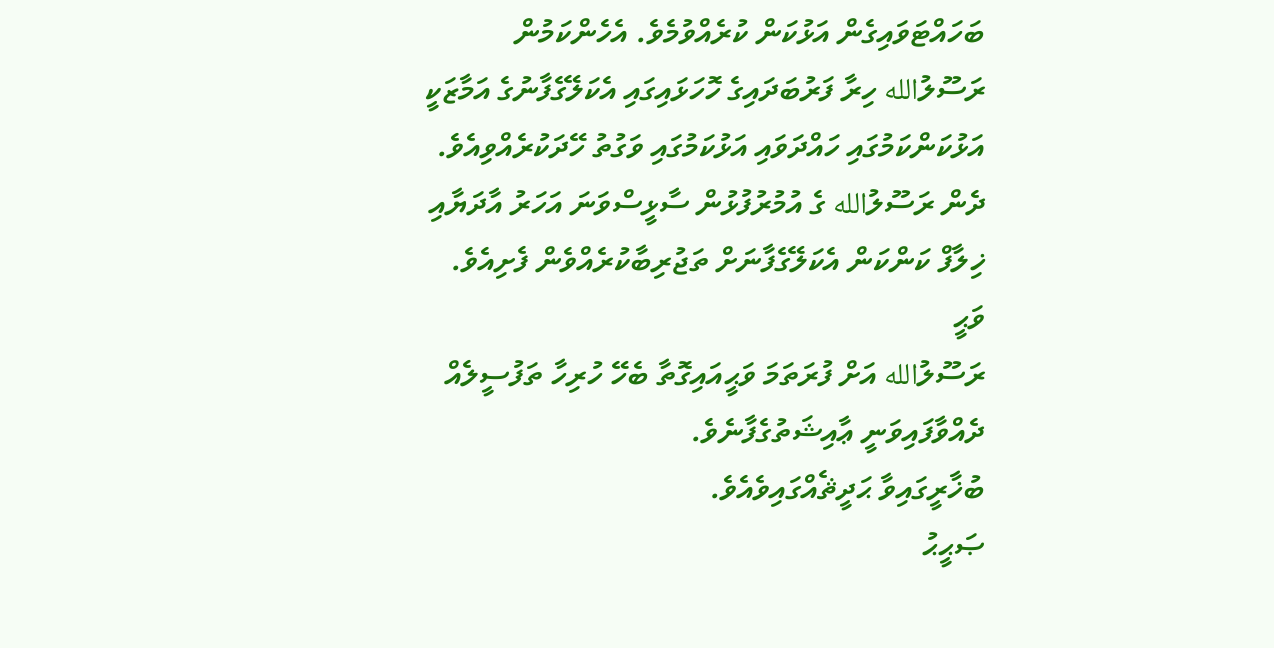ބަހައްޓަވައިގެން އަޅުކަން ކުރެއްވުމެވެ. އެހެންކަމުން ރަސޫލުالله ހިރާ ފަރުބަދައިގެ ހޮހަޅައިގައި އެކަލޭގެފާނުގެ އަމާޒަކީ އަޅުކަންކަމުގައި ހައްދަވައި އަޅުކަމުގައި ވަގުތު ހޭދަކުރެއްވިއެވެ.
ދެން ރަސޫލުالله ގެ އުމުރުފުޅުން ސާޅީސްވަނަ އަހަރު އާދަޔާއި ޚިލާފް ކަންކަން އެކަލޭގެފާނަށް ތަޖުރިބާކުރެއްވެން ފެށިއެވެ.
ވަޙީ
ރަސޫލުالله އަށް ފުރަތަމަ ވަޙީއައިގޮތާ ބެހޭ ހުރިހާ ތަފުސީލެއް ދެއްވާފައިވަނީ ޢާއިޝަތުގެފާނެވެ.
ބުޚާރީގައިވާ ޙަދީޘެއްގައިވެއެވެ.
ޞަޙީޙު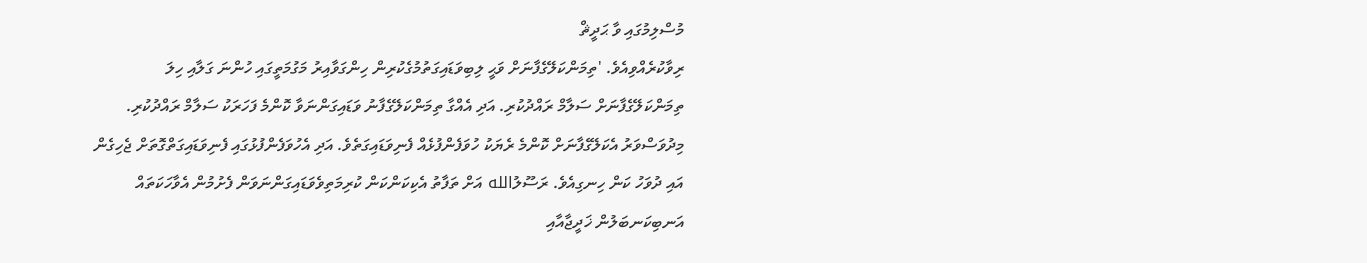މުސްލިމުގައި ވާ ޙަދީޘް
ރިވާކުރެއްވިއެވެ. 'ތިމަންކަލޭގެފާނަށް ވަޙީ ލިބިވަޑައިގަތުމުގެކުރިން ހިންގަވާއިރު މަގުމަތީގައި ހުންނަ ގަލާއި ހިލަ ތިމަންކަލޭގެފާނަށް ސަލާމް ރައްދުކުރި. އަދި އެއްގާ ތިމަންކަލޭގެފާނު ވަޑައިގަންނަވާ ކޮންމެ ފަހަރަކު ސަލާމް ރައްދުކުރި.
މިދުވަސްވަރު އެކަލޭގެފާނަށް ކޮންމެ ރެޔަކު ހުވަފެންފުޅެއް ފެނިވަޑައިގަތެވެ. އަދި އެހުވަފެންފުޅުގައި ފެނިވަޑައިގަތްގޮތަށް ޖެހިގެން އައި ދުވަހު ކަން ހިނގިއެވެ. ރަސޫލުالله އަށް ތަފާތު އެކިކަންކަން ކުރިމަތިވެވަޑައިގަންނަވަން ފެށުމުން އެވާހަކަތައް އަނބިކަނބަލުން ޚަދީޖާއާއި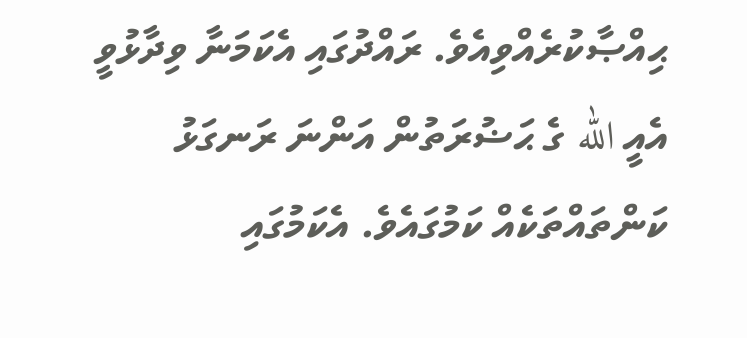ޙިއްޞާކުރެއްވިއެވެ. ރައްދުގައި އެކަމަނާ ވިދާޅުވީ އެއީ الله ގެ ޙަޟުރަތުން އަންނަ ރަނގަޅު ކަންތައްތަކެއް ކަމުގައެވެ. އެކަމުގައި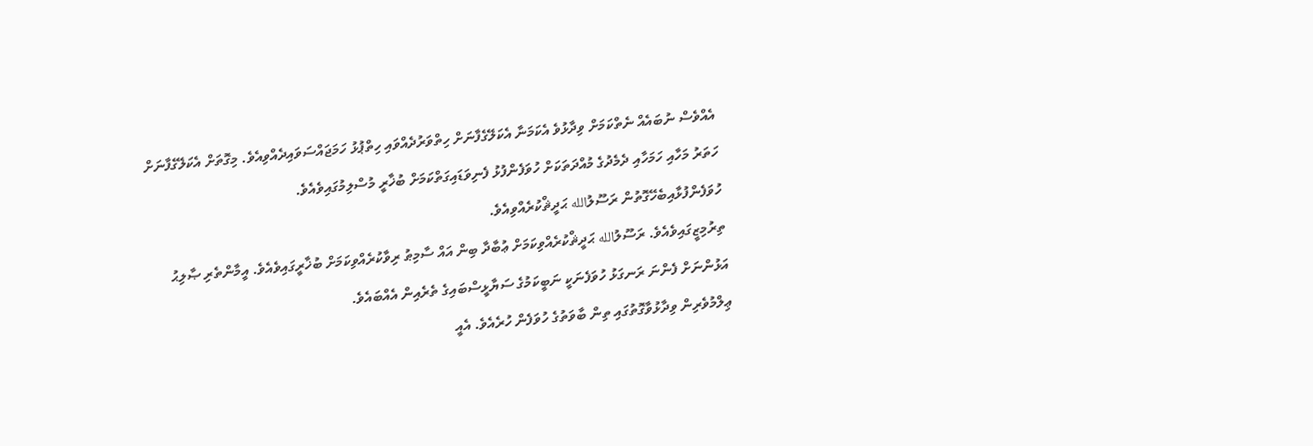އެއްވެސް ނުބައެއް ނެތްކަމަށް ވިދާޅުވެ އެކަމަނާ އެކަލޭގެފާނަށް ހިތްވަރުދެއްވައި ހިތްޕުޅު ހަމަޖައްސަވައިދެއްވިއެވެ. މިގޮތަށް އެކަލޭގެފާނަށް ހަތަރު މަހާއި ހަމަހާއި ދެމެދުގެ މުއްދަތަކަށް ހުވަފެންފުޅު ފެނިވަޑައިގަތްކަމަށް ބުޚާރީ މުސްލިމުގައިވެއެވެ.
ހުވަފެންފުޅާއިބެހޭގޮތުން ރަސޫލުالله ޙަދީޘްކުރެއްވިއެވެ.
ތިރުމިޒީގައިވެއެވެ. ރަސޫލުالله ޙަދީޘްކުރެއްވިކަމަށް ޢުބާދާ ބިން އައް ސާމިޠު ރިވާކުރެއްވިކަމަށް ބުޚާރީގައިވެއެވެ. އީމާންތެރި ޞާލިޙު އަޅުންނަށް ފެންނަ ރަނގަޅު ހުވަފެނަކީ ނަބީކަމުގެ ސަޔާޅީސްބައިގެ ތެރެއިން އެއްބައެވެ.
ޢިލްމުވެރިން ވިދާޅުވާގޮތުގައި ތިން ބާވަތުގެ ހުވަފެން ހުރެއެވެ. އެއީ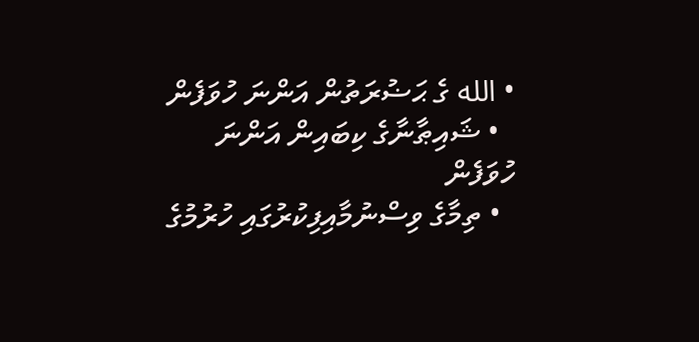• الله ގެ ޙަޟުރަތުން އަންނަ ހުވަފެން
  • ޝައިޠާނާގެ ކިބައިން އަންނަ ހުވަފެން
  • ތިމާގެ ވިސްނުމާއިފިކުރުގައި ހުރުމުގެ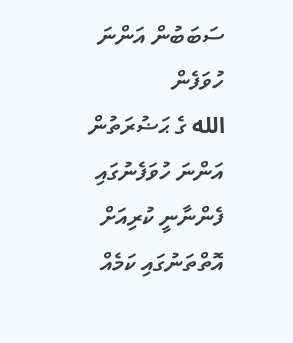ސަބަބުން އަންނަ ހުވަފެން
الله ގެ ޙަޟުރަތުން އަންނަ ހުވަފެނުގައި ފެންނާނީ ކުރިއަށް އޮތްތަނުގައި ކަމެއް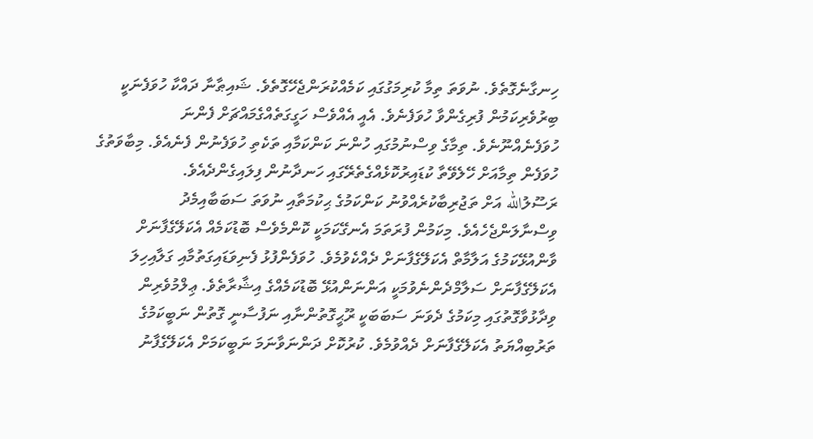ހިނގާނެގޮތެވެ. ނުވަތަ ތިމާ ކުރިމަގުގައި ކަމެއްކުރަންޖެހޭގޮތެވެ. ޝައިޠާނާ ދައްކާ ހުވަފެނަކީ ބިރުވެރިކަމުން ފުރިގެންވާ ހުވަފެނެވެ. އެއީ އެއްވެސް ހަގީގަތެއްގެމައްޗަށް ފެންނަ ހުވަފެނެއްނޫނެވެ. ތިމާގެ ވިސްނުމުގައި ހުންނަ ކަންކަމާއި ތަކެތި ހުވަފެނުން ފެނެއެވެ. މިބާވަތުގެ ހުވަފެން ތިމާއަށް ހޭލެވޭތާ ކުޑައިރުކޮޅެއްގެތެރޭގައި ހަނދާނުން ފިލައިގެންދެއެވެ.
ރަސޫލުالله އަށް ތަޖުރިބާކުރެއްވުނު ކަންކަމުގެ ޙިކުމަތާއި ނުވަތަ ސަބަބާއިމެދު ވިސްނާލަންޖެހެއެވެ. މިކަމުން ފުރަތަމަ އެނގޭކަމަކީ ކޮންމެވެސް ބޮޑުކަމެއް އެކަލޭގެފާނަށް ވާންއުޅޭކަމުގެ އަލާމާތް އެކަލޭގެފާނަށް ދެއްކެވުމެވެ. ހުވަފެންފުޅު ފެނިވަޑައިގަތުމާއި ގަލާއިހިލަ އެކަލޭގެފާނަށް ސަލާމްދެންނެވުމަކީ އަންނަންއުޅޭ ބޮޑުކަމެއްގެ އިޝާރާތެވެ. ޢިލްމުވެރިން ވިދާޅުވާގޮތުގައި މިކަމުގެ ދެވަނަ ސަބަބަކީ ރޫޙީގޮތުންނާއި ނަފުސާނީ ގޮތުން ނަބީކަމުގެ ތަރުބިއްޔަތު އެކަލޭގެފާނަށް ދެއްވުމެވެ. ކުރުކޮށް ދަންނަވާނަމަ ނަބީކަމަށް އެކަލޭގެފާނު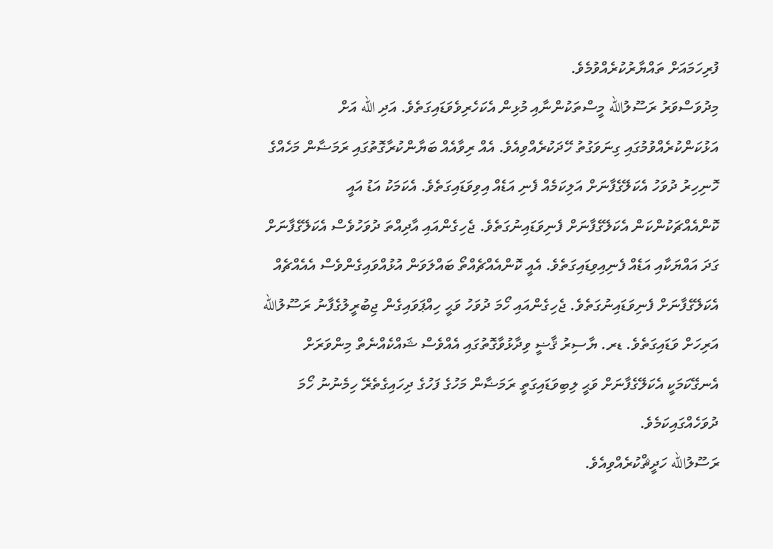ފުރިހަމައަށް ތައްޔާރުކުރެއްވުމެވެ.
މިދުވަސްވަރު ރަސޫލުالله މީސްތަކުންނާއި މުޅިން އެކަހެރިވެވަޑައިގަތެވެ. އަދި الله އަށް އަޅުކަންކުރެއްވުމުގައި ގިނަވަގުތު ހޭދަކުރެއްވިއެވެ. އެއް ރިވާއެއް ބަޔާންކުރާގޮތުގައި ރަމަޟާން މަހެއްގެ ހޮނިހިރު ދުވަހު އެކަލޭގެފާނަށް އަލިކަމެއް ފެނި އަޑެއް އިވިވަޑައިގަތެވެ. އެކަމަކު އަޑު އައީ ކޮންއެއްޗަކުންކަން އެކަލޭގެފާނަށް ފެނިވަޑައިނުގަތެވެ. ޖެހިގެންއައި އާދިއްތަ ދުވަހުވެސް އެކަލޭގެފާނަށް ގަދަ އައްޔަކާއި އަޑެއް ފެނިއިވިޑައިގަތެވެ. އެއީ ކޮންއެއްޗެއްތޯ ބައްލަވަން އުޅުއްވައިގެންވެސް އެއެއްޗެއް އެކަލޭގެފާނަށް ފެނިވަޑައިނުގަތެވެ. ޖެހިގެންއައި ހޯމަ ދުވަހު ވަޙީ ހިއްޕަވައިގެން ޖިބުރީލުގެފާނު ރަސޫލުالله އަރިހަށް ވަޑައިގަތެވެ. ޑރ. ޔާސިރު ޤާޟީ ވިދާޅުވާގޮތުގައި އެއްވެސް ޝައްކެއްނެތް މިންވަރަށް އެނގޭކަމަކީ އެކަލޭގެފާނަށް ވަޙީ ލިބިވަޑައިގަތީ ރަމަޟާން މަހުގެ ފަހުގެ ދިހައިގެތެރޭ ހިމެނުނު ހޯމަ ދުވަހެއްގައިކަމެވެ.
ރަސޫލުالله ހަދީޘްކުރެއްވިއެވެ.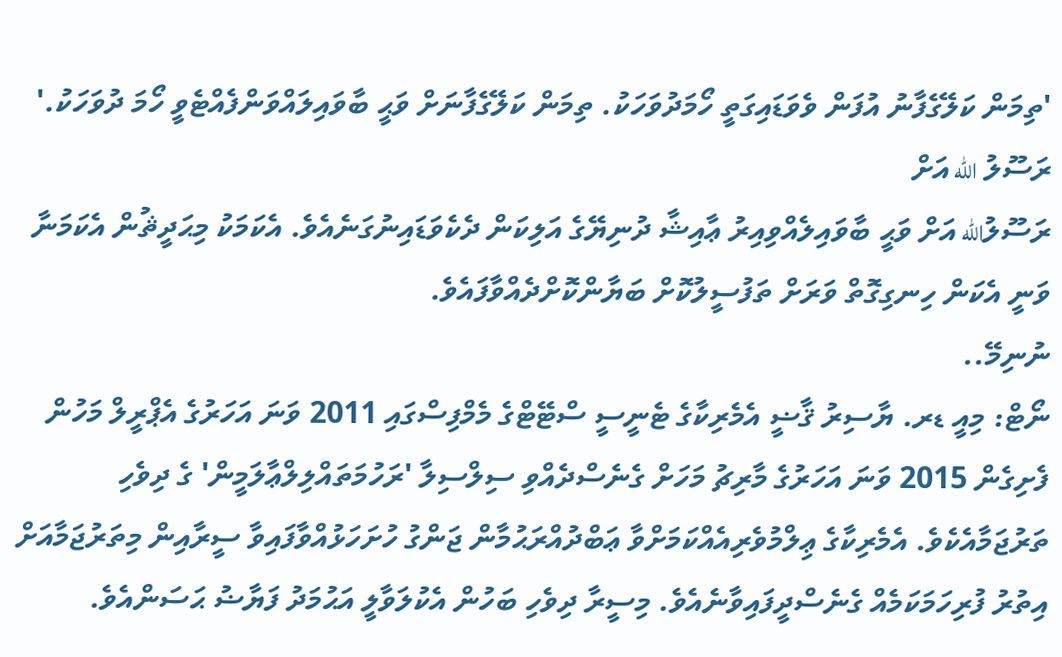'ތިމަން ކަލޭގެފާނު އުފަން ވެވަޑައިގަތީ ހޯމަދުވަހަކު. ތިމަން ކަލޭގެފާނަށް ވަޙީ ބާވައިލައްވަންފެއްޓެވީ ހޯމަ ދުވަހަކު.' ރަސޫލު الله އަށް
ރަސޫލުالله އަށް ވަޙީ ބާވައިލެއްވިއިރު ޢާއިޝާ ދުނިޔޭގެ އަލިކަން ދެކެވަޑައިނުގަނެއެވެ. އެކަމަކު މިޙަދީޘުން އެކަމަނާ ވަނީ އެކަން ހިނގިގޮތް ވަރަށް ތަފުސީލުކޮށް ބަޔާންކޮށްދެއްވާފައެވެ.
ނުނިމޭ..
ނޯޓް: މިއީ ޑރ. ޔާސިރު ޤާޟީ އެމެރިކާގެ ޓެނީސީ ސްޓޭޓްގެ މެމްފިސްގައި 2011 ވަނަ އަހަރުގެ އެޕްރީލް މަހުން ފެށިގެން 2015 ވަނަ އަހަރުގެ މާރިޗު މަހަށް ގެނެސްދެއްވި ސިލްސިލާ 'ރަހުމަތައްލިލްޢާލަމީން' ގެ ދިވެހި ތަރުޖަމާއެކެވެ. އެމެރިކާގެ ޢިލްމުވެރިއެއްކަމަށްވާ ޢަބްދުއްރަޙުމާން ޖަންގު ހުށަހަޅުއްވާފައިވާ ސީރާއިން މިތަރުޖަމާއަށް އިތުރު ފުރިހަމަކަމެއް ގެނެސްދީފައިވާނެއެވެ. މިސީރާ ދިވެހި ބަހުން އެކުލަވާލީ އަޙުމަދު ފަޔާޟު ޙަސަންއެވެ.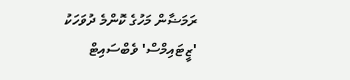ރަމަޟާން މަހުގެ ކޮންމެ ދުވަހަކު 'ޒީޓައިމްސް' ވެބްސައިޓް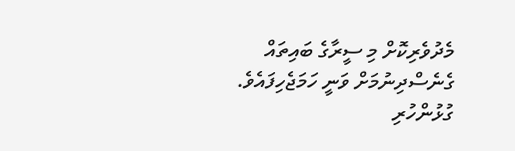މެދުވެރިކޮށް މި ސީރާގެ ބައިތައް ގެނެސްދިނުމަށް ވަނީ ހަމަޖެހިފައެވެ.
ގުޅުންހުރި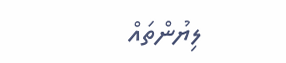ލިޔުންތައް